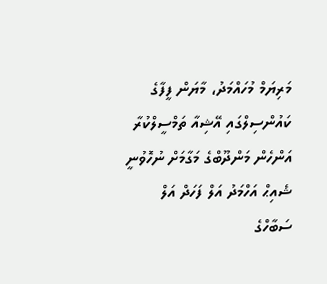މަރިޔަމް މުހައްމަދު، މާޔަން ފީފާގެ ކައުންސިލްގައި އޭޝިއާ ތަމްސީލްކުރާ އަންހެން މަންދޫބްގެ މަގާމަށް ނުހޮވުނީ ޝެއިޙް އަހްމަދު އަލް ފަހަދް އަލް ސަބާހްގެ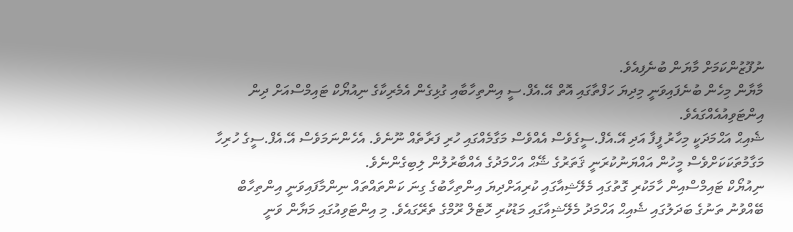ނުފޫޒުންކަމަށް މާޔަން ބުނެފިއެވެ.
މާޔާން މިހެން ބުނެފައިވަނީ މިދިޔަ ހަފްތާގައި އޮތް އޭ.އެފް.ސީ އިންތިހާބާއި ގުޅިގެން އެމެރިކާގެ ނިއުޔޯކް ޓައިމްސްއަށް ދިން އިންޓަވިއުއެއްގައެވެ.
ޝެއިޙް އަޙްމަދަކީ މިހާރު ފީފާ އަދި އޭ.އެފް.ސީގެވެސް އެއްވެސް މަގާމެއްގައި ހުރި ފަރާތެއް ނޫނެވެ. އެހެންނަމަވެސް އޭ.އެފް.ސީގެ ހުރިހާ މަގާމުތަކަކަށްވެސް މީހުން އައްޔަނުކުރަނީ ޤަތަރުގެ ޝޭޙް އަހްމަދުގެ އެއްބާރުލުން ލިބިގެންނެވެ.
ނިއުޔޯކް ޓައިމްސްއިން ހާމަކުރި ގޮތުގައި މެލޭޝިއާގައި ކުރިއަށްދިޔަ އިންތިހާބުގެ ގިނަ ކަންތައްތައް ނިންމާފައިވަނީ އިންތިހާބް ބޭއްވުނު ތަނުގެ ބަދަލުގައި ޝެއިޙް އަހްމަދު މެލޭޝިއާގައި މަޑުކުރި ހޮޓެލް ރޫމްގެ ތެރޭގައެވެ. މި އިންޓަވިއުގައި މަޔާން ވަނީ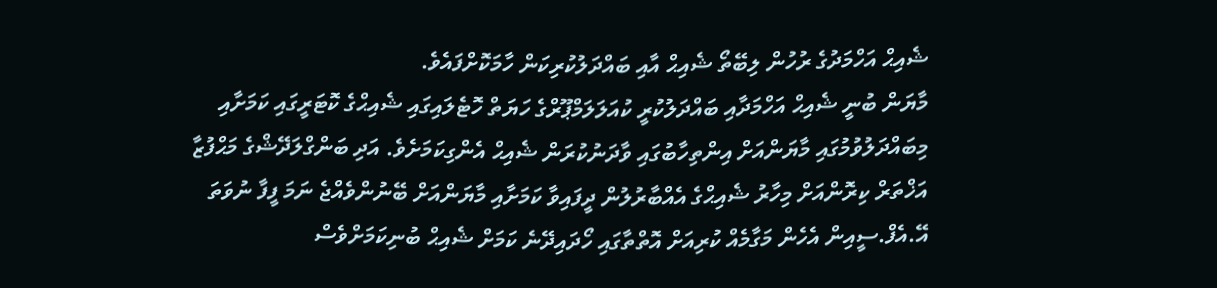ޝެއިޙް އަހްމަދުގެ ރުހުން ލިބޭތޯ ޝެއިޙް އާއި ބައްދަލުކުރިކަން ހާމަކޮށްފައެވެ.
މާޔަން ބުނީ ޝެއިޙް އަހްމަދާއި ބައްދަލުކުރީ ކުއަލަލަމްޕޫރްގެ ހަޔަތް ހޮޓެލައިގައި ޝެއިޙްގެ ކޮޓަރީގައި ކަމަށާއި މިބައްދަލުވުމުގައި މާޔަންއަށް އިންތިހާބުގައި ވާދަނުކުރަން ޝެއިޙް އެންގިކަމަށެވެ. އަދި ބަންގްލަދޭޝްގެ މަޙްފުޒާ އަޚްތަރް ކިރޮންއަށް މިހާރު ޝެއިޙްގެ އެއްބާރުލުން ދީފައިވާ ކަމަށާއި މާޔަންއަށް ބޭނުންވެއްޖެ ނަމަ ފީފާ ނުވަތަ އޭ.އެފް.ސީއިން އެހެން މަގާމެއް ކުރިއަށް އޮތްތާގައި ހޯދައިދޭނެ ކަމަށް ޝެއިޙް ބުނިކަމަށްވެސް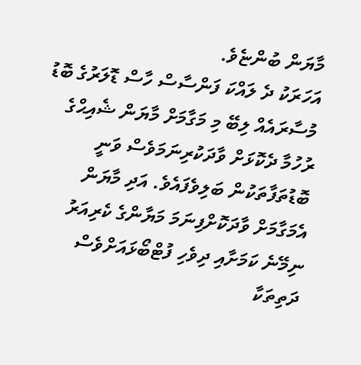މާޔަން ބުންޏެވެ.
އަހަރަކު ދެ ލައްކަ ފަންސާސް ހާސް ޑޮލަރުގެ ބޮޑު މުސާރައެއް ލިބޭ މި މަގާމަށް މާޔަން ޝެއިޙްގެ ރުހުމާ ދެކޮޅަށް ވާދަކުރިނަމަވެސް ވަނީ ބޮޑުތަފާތަކުން ބަލިވެފައެވެ. އަދި މާޔަން އެމަގާމަށް ވާދަކޮށްފިނަމަ މަޔާންގެ ކެރިއަރު ނިމޭނެ ކަމަށާއި ދިވެހި ފުޓްބޯޅައަށްވެސް ދަތިތަކާ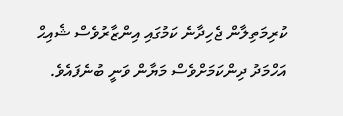ކުރިމަތިލާން ޖެހިދާނެ ކަމުގައި އިންޒާރުވެސް ޝެއިޙް އަހްމަދު ދިންކަމަށްވެސް މަޔާން ވަނީ ބުނެފައެވެ.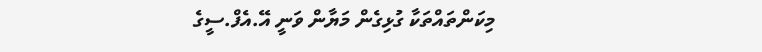މިކަންތައްތަކާ ގުޅިގެން މަޔާން ވަނީ އޭ.އެފް.ސީގެ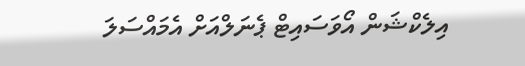އިލެކްޝަން އޯވަސައިޓް ޕެނަލްއަށް އެމައްސަލަ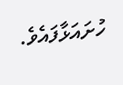ހުށައަޅާފައެވެ.